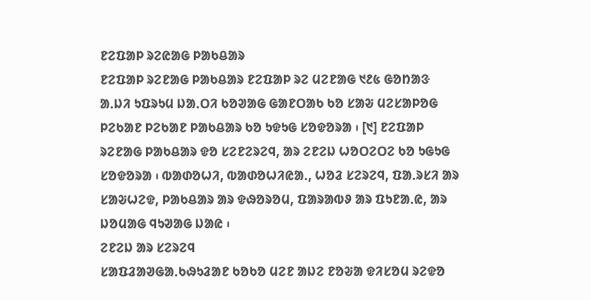ᱱᱮᱯᱟᱞ ᱨᱮᱭᱟᱜ ᱞᱟᱠᱪᱟᱨ
ᱱᱮᱯᱟᱞ ᱨᱮᱱᱟᱜ ᱞᱟᱠᱪᱟᱨ ᱱᱮᱯᱟᱞ ᱨᱮ ᱢᱮᱱᱟᱜ ᱑᱒᱕ ᱜᱚᱴᱟᱝ ᱟᱹᱡᱤ ᱩᱯᱨᱩᱢ ᱡᱟᱹᱛᱤ ᱠᱚᱣᱟᱜ ᱜᱟᱱᱛᱟᱠ ᱠᱚ ᱥᱟᱶ ᱢᱮᱥᱟᱞᱚᱜ ᱞᱮᱠᱟᱱ ᱞᱮᱠᱟᱱ ᱞᱟᱠᱪᱟᱨ ᱠᱚ ᱩᱫᱩᱜ ᱥᱚᱫᱚᱨᱟ ᱾ [᱑] ᱱᱮᱯᱟᱞ ᱨᱮᱱᱟᱜ ᱞᱟᱠᱪᱟᱨ ᱫᱚ ᱥᱮᱱᱮᱨᱮᱧ, ᱟᱨ ᱮᱱᱮᱡ ᱦᱚᱛᱮᱛᱮ ᱠᱚ ᱩᱜᱩᱜ ᱥᱚᱫᱚᱨᱟ ᱾ ᱵᱟᱰᱚᱦᱤ, ᱵᱟᱰᱚᱦᱤᱭᱟᱹ, ᱦᱚᱲ ᱥᱮᱨᱮᱧ, ᱯᱟᱹᱨᱥᱤ ᱟᱨ ᱥᱟᱶᱦᱮᱫ, ᱞᱟᱠᱪᱟᱨ ᱟᱨ ᱫᱷᱚᱨᱚᱢ, ᱯᱟᱨᱟᱵᱽ ᱟᱨ ᱯᱩᱱᱟᱹᱭ, ᱟᱨ ᱡᱚᱢᱟᱜ ᱧᱩᱣᱟᱜ ᱡᱟᱭ ᱾
ᱮᱱᱮᱡ ᱟᱨ ᱥᱮᱨᱮᱧ
ᱥᱟᱯᱲᱟᱣᱜᱟᱹᱠᱷᱩᱲᱟᱱ ᱠᱚᱠᱚ ᱢᱮᱱ ᱟᱡᱮ ᱱᱚᱶᱟ ᱫᱤᱥᱚᱢ ᱨᱮᱫᱚ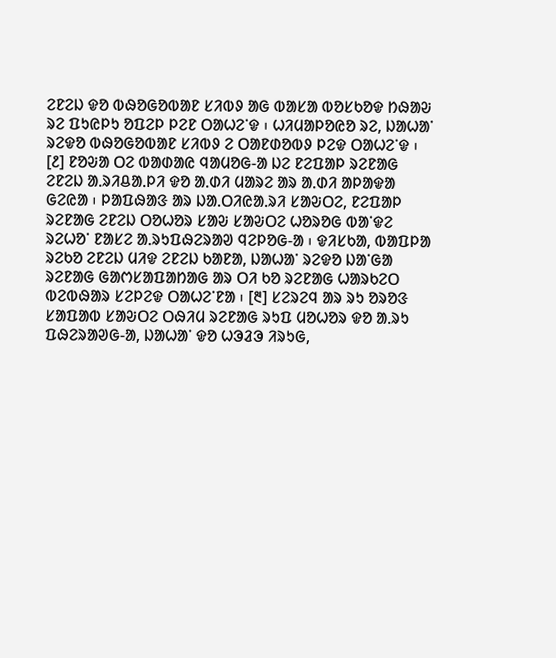ᱮᱱᱮᱡ ᱫᱚ ᱵᱷᱚᱜᱚᱵᱟᱱ ᱥᱤᱵᱽ ᱟᱜ ᱵᱟᱥᱟ ᱵᱚᱥᱠᱚᱫ ᱴᱷᱟᱶ ᱨᱮ ᱯᱩᱭᱞᱩ ᱚᱯᱮᱞ ᱞᱮᱱ ᱛᱟᱦᱮᱸᱫ ᱾ ᱦᱤᱢᱟᱞᱚᱭᱚ ᱨᱮ, ᱡᱟᱦᱟᱸ ᱨᱮᱫᱚ ᱵᱷᱚᱜᱚᱵᱟᱱ ᱥᱤᱵᱽ ᱮ ᱛᱟᱱᱰᱚᱵᱽ ᱞᱮᱫ ᱛᱟᱦᱮᱸᱫ ᱾ [᱒] ᱱᱚᱶᱟ ᱛᱮ ᱵᱟᱰᱟᱭ ᱧᱟᱢᱚᱜ-ᱟ ᱡᱮ ᱱᱮᱯᱟᱞ ᱨᱮᱱᱟᱜ ᱮᱱᱮᱡ ᱟᱹᱨᱤᱪᱟᱹᱞᱤ ᱫᱚ ᱟᱹᱰᱤ ᱢᱟᱨᱮ ᱟᱨ ᱟᱹᱰᱤ ᱟᱞᱟᱫᱟ ᱜᱮᱭᱟ ᱾ ᱞᱟᱯᱷᱟᱝ ᱟᱨ ᱡᱟᱹᱛᱤᱭᱟᱹᱨᱤ ᱥᱟᱶᱛᱮ, ᱱᱮᱯᱟᱞ ᱨᱮᱱᱟᱜ ᱮᱱᱮᱡ ᱛᱚᱦᱚᱨ ᱥᱟᱶ ᱥᱟᱶᱛᱮ ᱦᱚᱨᱚᱜ ᱵᱟᱸᱫᱮ ᱨᱮᱦᱚᱸ ᱱᱟᱥᱮ ᱟᱹᱨᱩᱯᱷᱮᱨᱟᱣ ᱧᱮᱞᱚᱜ-ᱟ ᱾ ᱫᱤᱥᱠᱟ, ᱵᱟᱯᱞᱟ ᱨᱮᱠᱚ ᱮᱱᱮᱡ ᱢᱤᱫ ᱮᱱᱮᱡ ᱠᱟᱱᱟ, ᱡᱟᱦᱟᱸ ᱨᱮᱫᱚ ᱡᱟᱸᱜᱟ ᱨᱮᱱᱟᱜ ᱜᱟᱬᱥᱟᱯᱟᱴᱟᱜ ᱟᱨ ᱛᱤ ᱠᱚ ᱨᱮᱱᱟᱜ ᱦᱟᱨᱠᱮᱛ ᱵᱮᱵᱷᱟᱨ ᱥᱮᱞᱮᱫ ᱛᱟᱦᱮᱸᱱᱟ ᱾ [᱓] ᱥᱮᱨᱮᱧ ᱟᱨ ᱨᱩ ᱚᱨᱚᱝ ᱥᱟᱯᱟᱵ ᱥᱟᱶᱛᱮ ᱛᱷᱤᱢ ᱨᱮᱱᱟᱜ ᱨᱩᱯ ᱢᱚᱦᱚᱨ ᱫᱚ ᱟᱹᱨᱩ ᱯᱷᱮᱨᱟᱣᱜ-ᱟ, ᱡᱟᱦᱟᱸ ᱫᱚ ᱦᱳᱲᱳ ᱤᱨᱩᱜ,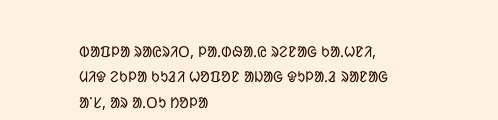ᱵᱟᱯᱞᱟ ᱨᱟᱭᱨᱤᱛ, ᱞᱟᱹᱰᱷᱟᱹᱭ ᱨᱮᱱᱟᱜ ᱠᱟᱹᱦᱱᱤ, ᱢᱤᱫ ᱮᱠᱞᱟ ᱠᱩᱲᱤ ᱦᱚᱯᱚᱱ ᱟᱡᱟᱜ ᱫᱩᱞᱟᱹᱲ ᱨᱟᱱᱟᱜ ᱟᱸᱥ, ᱟᱨ ᱟᱹᱛᱩ ᱴᱚᱞᱟ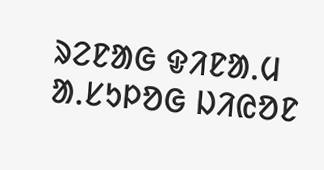ᱨᱮᱱᱟᱜ ᱫᱤᱱᱟᱹᱢ ᱟᱹᱥᱩᱞᱚᱜ ᱡᱤᱭᱚᱱ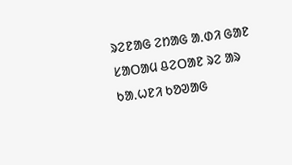ᱨᱮᱱᱟᱜ ᱮᱴᱟᱜ ᱟᱹᱰᱤ ᱜᱟᱱ ᱥᱟᱛᱟᱢ ᱪᱮᱛᱟᱱ ᱨᱮ ᱟᱨ ᱠᱟᱹᱦᱱᱤ ᱠᱚᱣᱟᱜ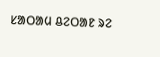ᱥᱟᱛᱟᱢ ᱪᱮᱛᱟᱱ ᱨᱮ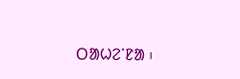ᱛᱟᱦᱮᱸᱱᱟ ᱾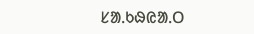ᱥᱟᱹᱠᱷᱭᱟᱹᱛ